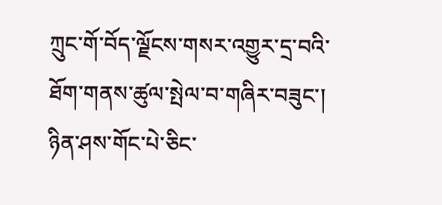ཀྲུང་གོ་བོད་ལྗོངས་གསར་འགྱུར་དྲ་བའི་ཐོག་གནས་ཚུལ་སྤེལ་བ་གཞིར་བཟུང་། ཉིན་ཤས་གོང་པེ་ཅིང་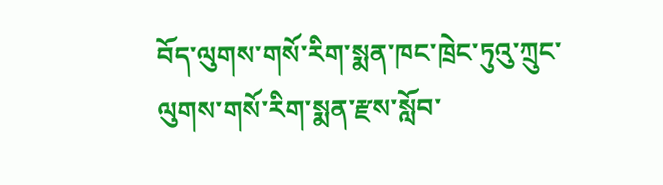བོད་ལུགས་གསོ་རིག་སྨན་ཁང་ཁྲེང་ཏུའུ་ཀྲུང་ལུགས་གསོ་རིག་སྨན་རྫས་སློབ་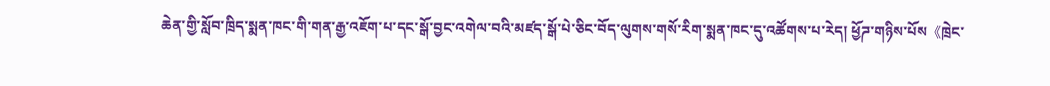ཆེན་གྱི་སློབ་ཁྲིད་སྨན་ཁང་གི་གན་རྒྱ་འཇོག་པ་དང་སྒོ་བྱང་འགེལ་བའི་མཛད་སྒོ་པེ་ཅིང་བོད་ལུགས་གསོ་རིག་སྨན་ཁང་དུ་འཚོགས་པ་རེད། ཕྱོཌ་གཉིས་པོས《ཁྲེང་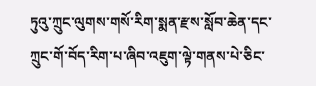ཏུའུ་ཀྲུང་ལུགས་གསོ་རིག་སྨན་རྫས་སློབ་ཆེན་དང་ཀྲུང་གོ་བོད་རིག་པ་ཞིབ་འཇུག་ལྟེ་གནས་པེ་ཅིང་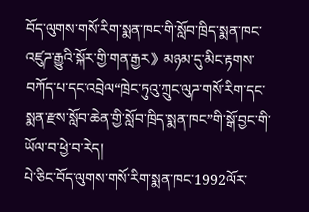བོད་ལུགས་གསོ་རིག་སྨན་ཁང་གི་སློབ་ཁྲིད་སྨན་ཁང་འཛུཌ་རྒྱུའི་སྐོར་གྱི་གན་རྒྱར》མཉམ་དུ་མིང་རྟགས་བཀོད་པ་དང་འབྲེལ“ཁྲེང་ཏུའུ་ཀྲུང་ལུཌ་གསོ་རིག་དང་སྨན་རྫས་སློབ་ཆེན་གྱི་སློབ་ཁྲིད་སྨན་ཁང”གི་སྒོ་བྱང་གི་ཡོལ་བ་ཕྱེ་བ་རེད།
པེ་ཅིང་བོད་ལུགས་གསོ་རིག་སྨན་ཁང་1992ལོར་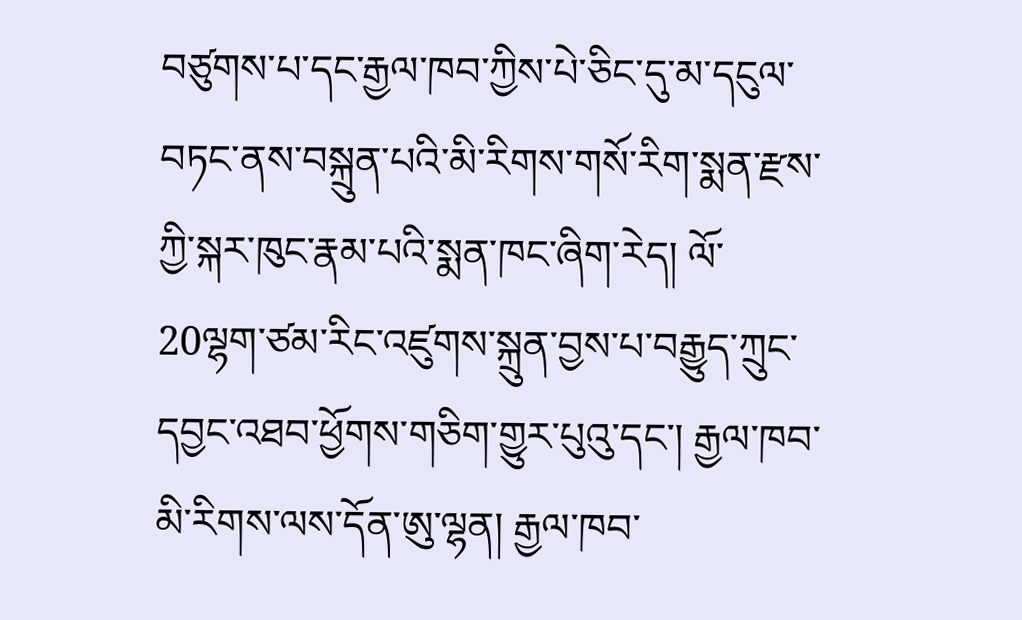བཙུགས་པ་དང་རྒྱལ་ཁབ་ཀྱིས་པེ་ཅིང་དུ་མ་དངུལ་བཏང་ནས་བསྐྲུན་པའི་མི་རིགས་གསོ་རིག་སྨན་རྫས་ཀྱི་སྐར་ཁུང་རྣམ་པའི་སྨན་ཁང་ཞིག་རེད། ལོ་20ལྷག་ཙམ་རིང་འཛུགས་སྐྲུན་བྱས་པ་བརྒྱུད་ཀྲུང་དབྱང་འཐབ་ཕྱོགས་གཅིག་གྱུར་པུའུ་དང་། རྒྱལ་ཁབ་མི་རིགས་ལས་དོན་ཨུ་ལྷན། རྒྱལ་ཁབ་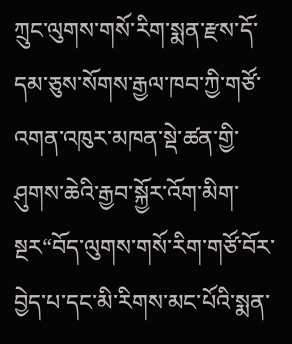ཀྲུང་ལུགས་གསོ་རིག་སྨན་རྫས་དོ་དམ་ཅུས་སོགས་རྒྱལ་ཁབ་ཀྱི་གཙོ་འགན་འཁུར་མཁན་སྡེ་ཚན་གྱི་ཤུགས་ཆེའི་རྒྱབ་སྐྱོར་འོག་མིག་སྔར“བོད་ལུགས་གསོ་རིག་གཙོ་བོར་བྱེད་པ་དང་མི་རིགས་མང་པོའི་སྨན་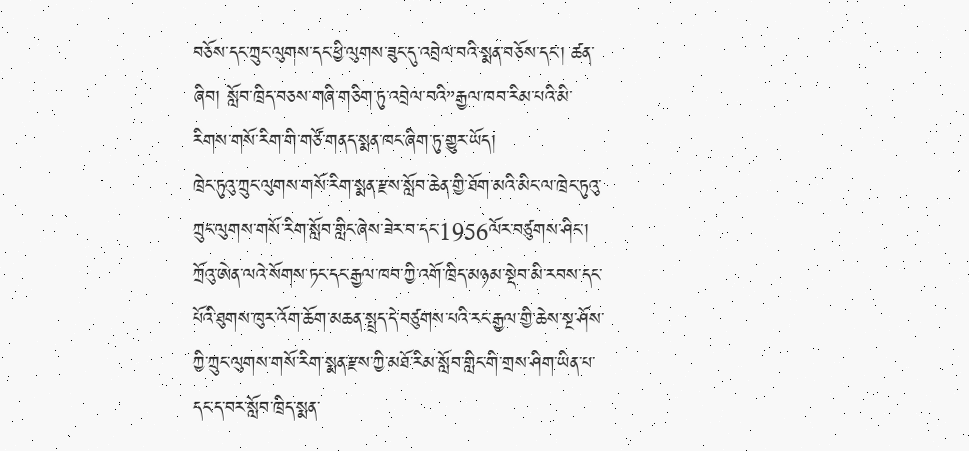བཅོས་དང་ཀྲུང་ལུགས་དང་ཕྱི་ལུགས་ཟུང་དུ་འབྲེལ་བའི་སྨན་བཅོས་དང་། ཚན་ཞིབ། སློབ་ཁྲིད་བཅས་གཞི་གཅིག་ཏུ་འབྲེལ་བའི”རྒྱལ་ཁབ་རིམ་པའི་མི་རིགས་གསོ་རིག་གི་གཙོ་གནད་སྨན་ཁང་ཞིག་ཏུ་གྱུར་ཡོད།
ཁྲེང་ཏུའུ་ཀྲུང་ལུགས་གསོ་རིག་སྨན་རྫས་སློབ་ཆེན་གྱི་ཐོག་མའི་མིང་ལ་ཁྲེང་ཏུའུ་ཀྲུང་ལུགས་གསོ་རིག་སློབ་གླིང་ཞེས་ཟེར་བ་དང་1956ལོར་བཙུགས་ཤིང་། ཀྲོའུ་ཨེན་ལའེ་སོགས་ཏང་དང་རྒྱལ་ཁབ་ཀྱི་འགོ་ཁྲིད་མཉམ་སྡེབ་མི་རབས་དང་པོའི་ཐུགས་ཁུར་འོག་ཆོག་མཆན་སྤྲད་དེ་བཙུགས་པའི་རང་རྒྱལ་གྱི་ཆེས་སྔ་ཤོས་ཀྱི་ཀྲུང་ལུགས་གསོ་རིག་སྨན་རྫས་ཀྱི་མཐོ་རིམ་སློབ་གླིང་གི་གྲས་ཤིག་ཡིན་པ་དང་ད་བར་སློབ་ཁྲིད་སྨན་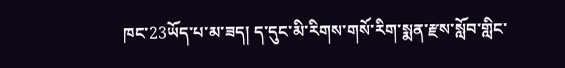ཁང་23ཡོད་པ་མ་ཟད། ད་དུང་མི་རིགས་གསོ་རིག་སྨན་རྫས་སློབ་གླིང་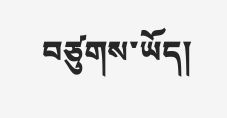བཙུགས་ཡོད།